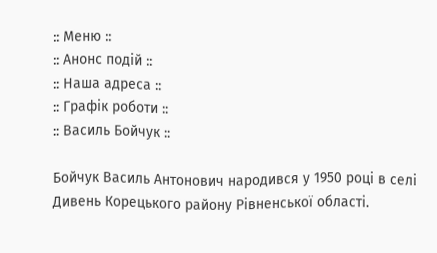:: Меню ::
:: Анонс подій ::
:: Наша адреса ::
:: Графік роботи ::
:: Василь Бойчук ::

Бойчук Василь Антонович народився у 1950 році в селі Дивень Корецького району Рівненської області.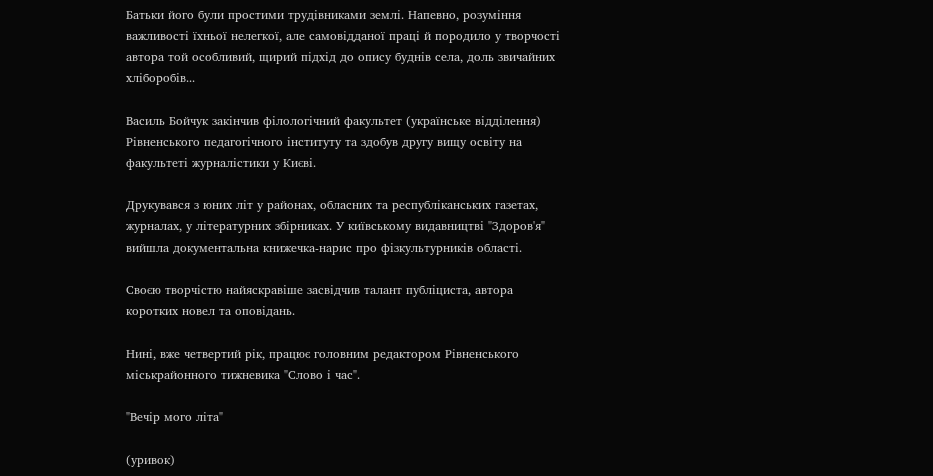Батьки його були простими трудівниками землі. Напевно, розуміння важливості їхньої нелегкої, але самовідданої праці й породило у творчості автора той особливий, щирий підхід до опису буднів села, доль звичайних хліборобів...

Василь Бойчук закінчив філологічний факультет (українське відділення) Рівненського педагогічного інституту та здобув другу вищу освіту на факультеті журналістики у Києві.

Друкувався з юних літ у районах, обласних та республіканських газетах, журналах, у літературних збірниках. У київському видавництві "Здоров'я" вийшла документальна книжечка-нарис про фізкультурників області.

Своєю творчістю найяскравіше засвідчив талант публіциста, автора коротких новел та оповідань.

Нині, вже четвертий рік, працює головним редактором Рівненського міськрайонного тижневика "Слово і час".

"Вечір мого літа"

(уривок)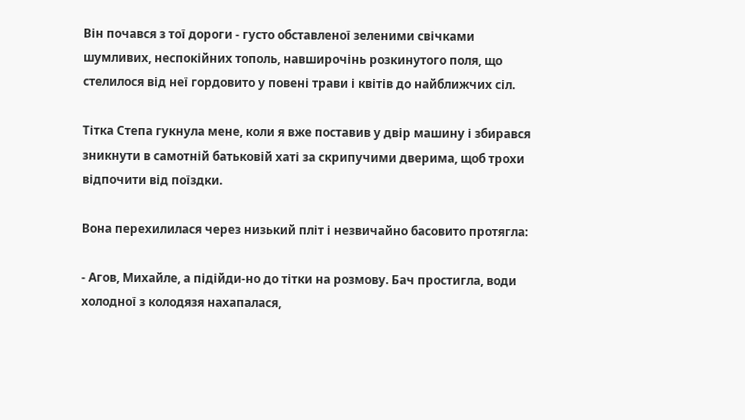Він почався з тої дороги - густо обставленої зеленими свічками шумливих, неспокійних тополь, навширочінь розкинутого поля, що стелилося від неї гордовито у повені трави і квітів до найближчих сіл.

Тітка Степа гукнула мене, коли я вже поставив у двір машину і збирався зникнути в самотній батьковій хаті за скрипучими дверима, щоб трохи відпочити від поїздки.

Вона перехилилася через низький пліт і незвичайно басовито протягла:

- Агов, Михайле, а підійди-но до тітки на розмову. Бач простигла, води холодної з колодязя нахапалася,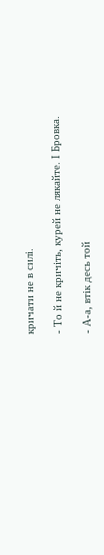кричати не в силі.

- То й не кричіть, курей не лякайте. І Бровка.

- А-а, втік десь той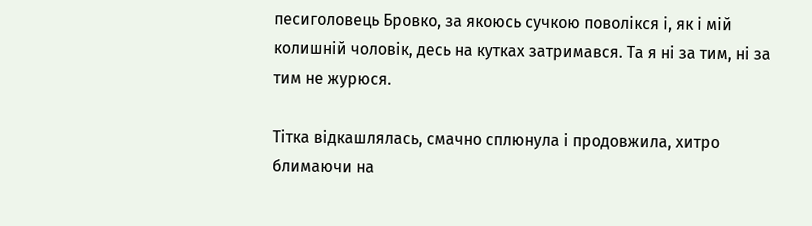песиголовець Бровко, за якоюсь сучкою поволікся і, як і мій колишній чоловік, десь на кутках затримався. Та я ні за тим, ні за тим не журюся.

Тітка відкашлялась, смачно сплюнула і продовжила, хитро блимаючи на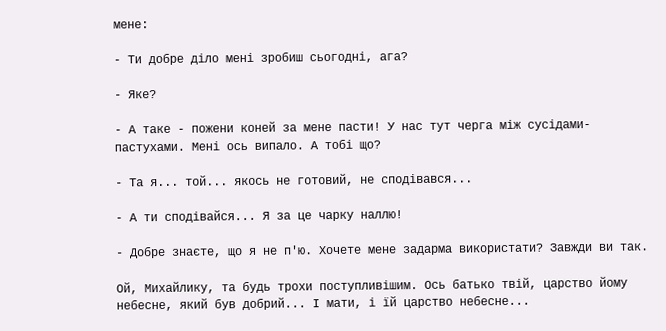мене:

- Ти добре діло мені зробиш сьогодні, ага?

- Яке?

- А таке - пожени коней за мене пасти! У нас тут черга між сусідами-пастухами. Мені ось випало. А тобі що?

- Та я... той... якось не готовий, не сподівався...

- А ти сподівайся... Я за це чарку наллю!

- Добре знаєте, що я не п'ю. Хочете мене задарма використати? Завжди ви так.

Ой, Михайлику, та будь трохи поступливішим. Ось батько твій, царство йому небесне, який був добрий... І мати, і їй царство небесне...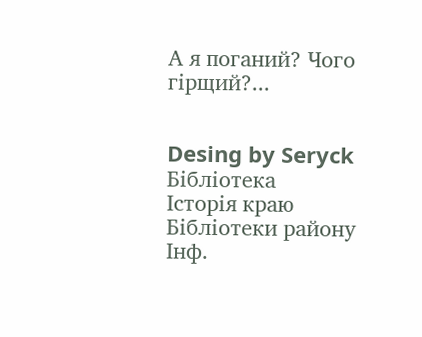А я поганий? Чого гірщий?...


Desing by Seryck
Бібліотека
Історія краю
Бібліотеки району
Інф.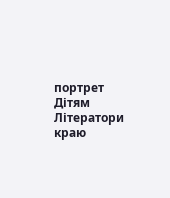портрет
Дітям
Літератори краю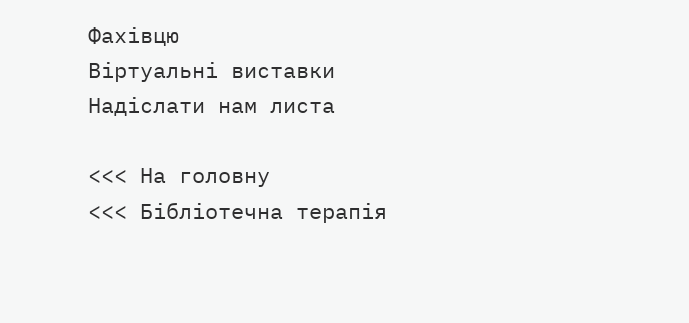Фахівцю
Віртуальні виставки
Надіслати нам листа

<<< На головну
<<< Бібліотечна терапія